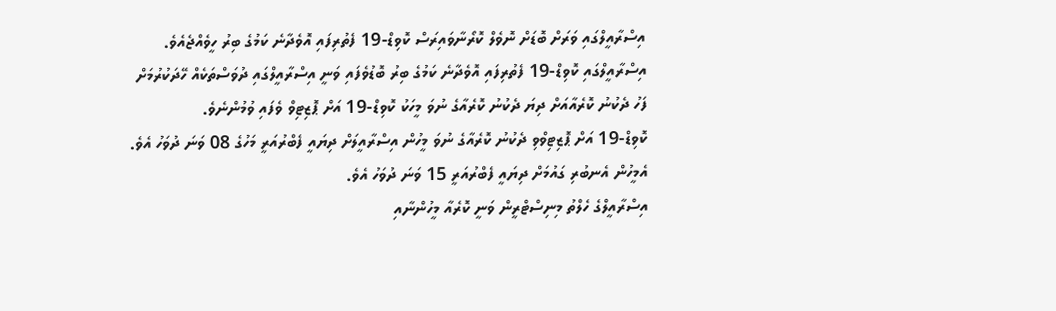އިސްރާއީލްގައި ވަރަށް ބޮޑަށް ނޮވެލް ކޮރޯނާވައިރަސް ކޮވިޑް-19 ފެތުރިފައި އޮވެދާނެ ކަމުގެ ބިރު ހީވެއްޖެއެވެ.
އިސްރާއީލްގައި ކޮވިޑް-19 ފެތުރިފައި އޮވެދާނެ ކަމުގެ ބިރު ބޮޑުވެފައި ވަނީ އިސްރާއީލްގައި ދުވަސްތަކެއް ހޭދަކުރުމަށް ފަހު ދެކުނު ކޮރެއާއަށް ދިޔަ ދެކުނު ކޮރެއާގެ ނުވަ މީހަކު ކޮވިޑް-19 އަށް ޕޮޒިޓިވް ވެފައި ވުމުންނެވެ.
ކޮވިޑް-19 އަށް ޕޮޒިޓިވްވި ދެކުނު ކޮރެއާގެ ނުވަ މީހުން އިސްރާއީލަށް ދިޔައީ ފެބްރުއަރީ މަހުގެ 08 ވަނަ ދުވަހު އެވެ. އެމީހުން އެނބުރި ގައުމަށް ދިޔައީ ފެބްރުއަރީ 15 ވަނަ ދުވަހު އެވެ.
އިސްރާއީލްގެ ހެލްތު މިނިސްޓްރީން ވަނީ ކޮރެއާ މީހުންނާއި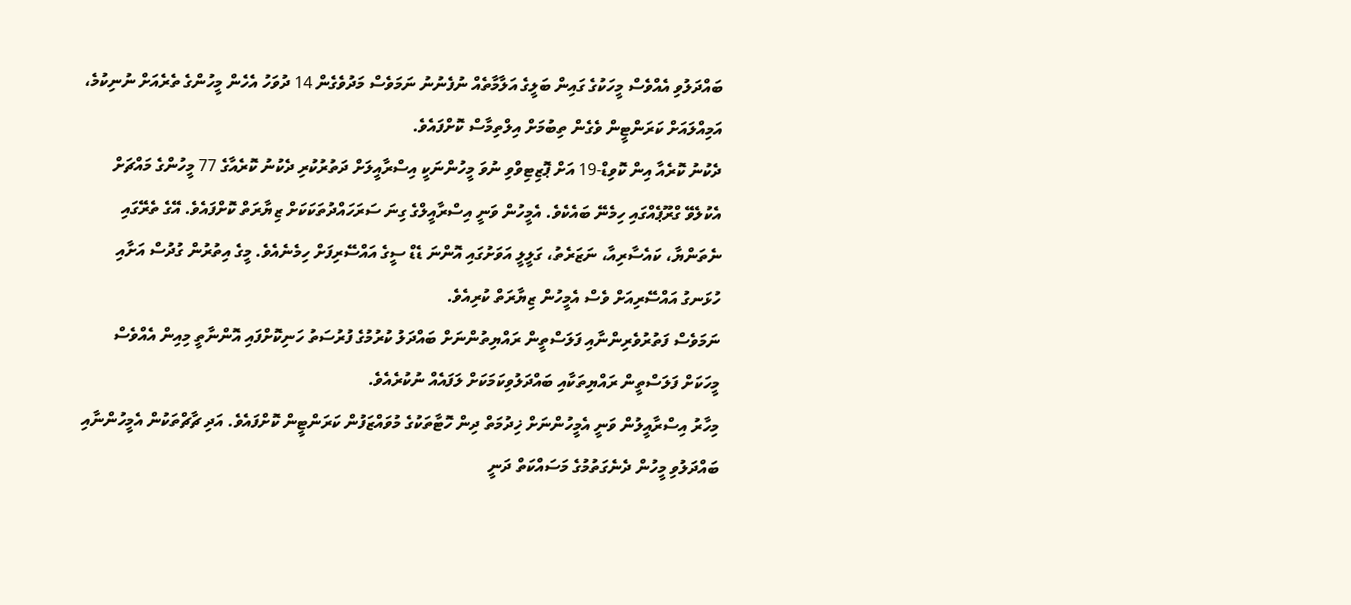ބައްދަލުވި އެއްވެސް މީހަކުގެ ގައިން ބަލީގެ އަލާމާތެއް ނުފެނުނު ނަމަވެސް މަދުވެގެން 14 ދުވަހު އެހެން މީހުންގެ ތެރެއަށް ނުނިކުމެ، އަމިއްލައަށް ކަރަންޓީން ވެގެން ތިބުމަށް އިލްތިމާސް ކޮށްފައެވެ.
ދެކުނު ކޮރެއާ އިން ކޮވިޑް-19 އަށް ޕޮޒިޓިވްވި ނުވަ މީހުންނަކީ އިސްރާއީލަށް ދަތުރުކުރި ދެކުނު ކޮރެއާގެ 77 މީހުންގެ މައްޗަށް އެކުލެވޭ ގްރޫޕެއްގައި ހިމެނޭ ބައެކެވެ. އެމީހުން ވަނީ އިސްރާއީލްގެ ގިނަ ސަރަހައްދުތަކަކަށް ޒިޔާރަތް ކޮށްފައެވެ. އޭގެ ތެރޭގައި ނެތަންޔާ، ކައެސާރިއާ، ނަޒަރެތު، ގަލީލީ އަވަށުގައި އޮންނަ ޑެޑް ސީގެ އައްސޭރިފަށް ހިމެނެއެވެ. މީގެ އިތުރުން ގުދުސް އަށާއި ހުޅަނގު އައްސޭރިއަށް ވެސް އެމީހުން ޒިޔާރަތް ކުރިއެވެ.
ނަމަވެސް ފަތުރުވެރިންނާއި ފަލަސްތީން ރައްޔިތުންނަށް ބައްދަލު ކުރުމުގެ ފުރުސަތު ހަނިކޮށްފައި އޮންނާތީ މިއިން އެއްވެސް މީހަކަށް ފަލަސްތީން ރައްޔިތަކާއި ބައްދަލުވިކަމަކަށް ލަފައެއް ނުކުރެއެވެ.
މިހާރު އިސްރާއީލުން ވަނީ އެމީހުންނަށް ޚިދުމަތް ދިން ހޮޓާތަކުގެ މުވައްޒަފުން ކަރަންޓީން ކޮށްފައެވެ. އަދި ޗާޗްތަކުން އެމީހުންނާއި ބައްދަލުވި މީހުން ދެނެގަތުމުގެ މަސައްކަތް ދަނީ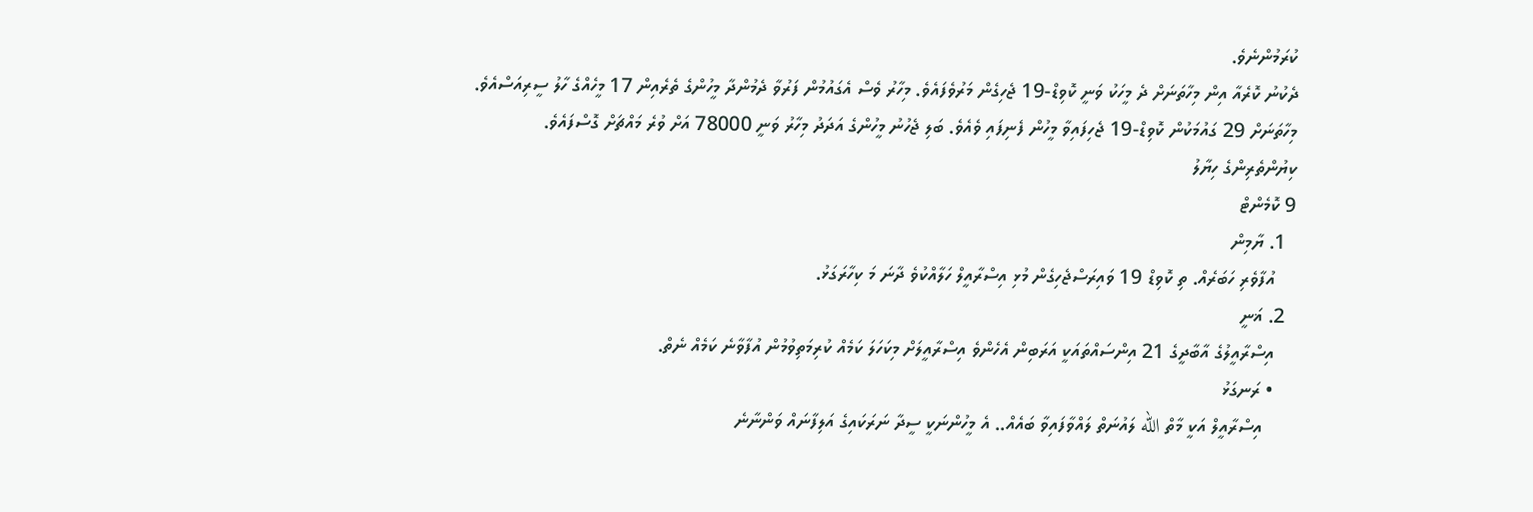ކުރަމުންނެވެ.
ދެކުނު ކޮރެއާ އިން މިހާތަނަށް ދެ މީހަކު ވަނީ ކޮވިޑް-19 ޖެހިގެން މަރުވެފައެވެ. މިހާރު ވެސް އެގައުމުން ފަރުވާ ދެމުންދާ މީހުންގެ ތެރެއިން 17 މީހެއްގެ ހާލު ސީރިއަސްއެވެ.
މިހާތަނަށް 29 ގައުމަކުން ކޮވިޑް-19 ޖެހިފައިވާ މީހުން ފެނިފައި ވެއެވެ. ބަލި ޖެހުނު މީހުންގެ އަދަދު މިހާރު ވަނީ 78000 އަށް ވުރެ މައްޗަށް ގޮސްފައެވެ.
ކިޔުންތެރިންގެ ހިޔާލު
9 ކޮމެންޓް
  1. ޔާމިން
    އުފާވެރި ހަބަރެއް. ތި ކޮވިޑް 19 ވައިރަސްޖެހިގެން މުޅި އިސްރާއީލް ހަލާއްކުވެ ދާނަ މަ ކިހާރަގަޅު.
  2. ޣަނީ
    އިސްރާއީލުގެ އާބާދީގެ 21 އިންސައްތައަކީ އަރަބިން އެހެންވެ އިސްރާއީލަށް މިކަހަލަ ކަމެއް ކުރިމަތިވުމުން އުފާވާނެ ކަމެއް ނެތް.
    • ރަނގަޅު
      އިސްރާއީލް އަކީ މާތް الله ލައުނަތް ލައްވާފައިވާ ބައެއް.. އެ މީހުންނަކީ ސީދާ ނަރަކައިގެ އަލިފާނައް ވަންނާނެ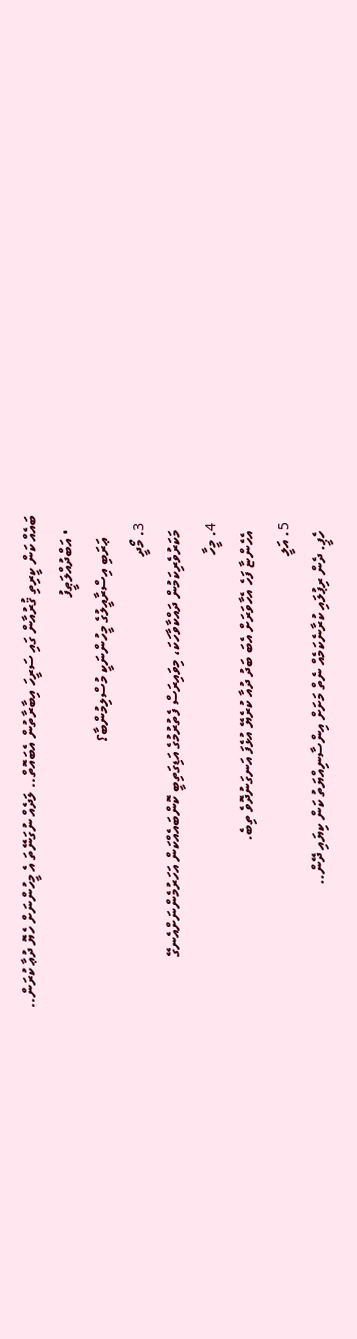ބައެއް ކަން ކީރިތި ޤުރުއާން ގައި ސަރީހަ އިބާރާތުން އެބައޮތް.. ލަދެއް ނުގަނޭތަ އެ މީހުންނަށް ހެޔޮ ދުޢާ ކުރަން..
    • އަބްދުއްލަޠީފު
      ޢަރަބި އިސްރާއީލުގެ މީހުންނަކީ މުސްލިމުންބާ؟
  3. މޯދީ
    މަކަރުވެރިކަމުން ދައްކާވާހަކަ، މިވައިރަސް ފެތުރުމުގެ އަޑިގަތިބީ ކޮންބައެއްކަން އަހަރުމެންނަށްއެނގޭ
  4. މީހާ
    އެހެންޏާ ފަހެ އެހާވަރަށް އެބަ ބަދު ދުއާ ކުރެޔޭ އުޅެފަ އަނގަނުދޮވެ ތިބެ.
  5. އަލީ
    ހެޕީ. ދެން ރިޕުލައި ކުރާނެކަމެއް ނެތް މަށަށް އިންސާނިއްޔަތު ކަން ކިޔައި ދޭން..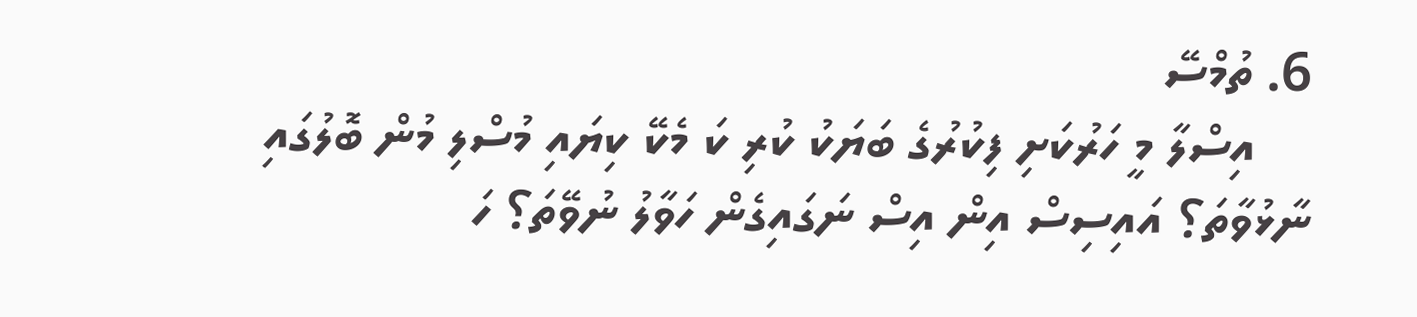6. ތުމްސޭ
    އިސްލާ މީ ހަރުކަށި ފިކުރުގެ ބަޔަކު ކުރި ކަ މެކޭ ކިޔައި މުސްލި މުން ބޮލުގައި ނާޅުވާތަ؟ އައިސިސް އިން އިސް ނަގައިގެން ހަވާލު ނުވޭތަ؟ ހަ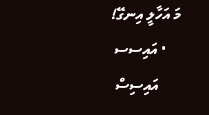މަ އަހާލީ އިނގޭ!
    • އައިސސ
      އައިސިސް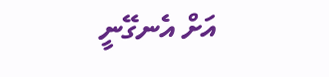އަށް އެނގޭނީ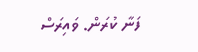ފަނާ ކުރަން. ވައިރަސް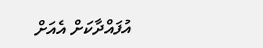އުފައްދާކަށް އެއަށް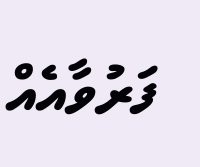ފަރުވާއެއް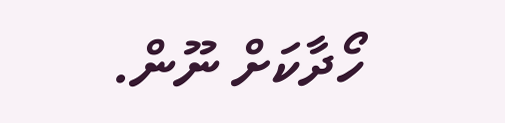ހޯދާކަށް ނޫން.